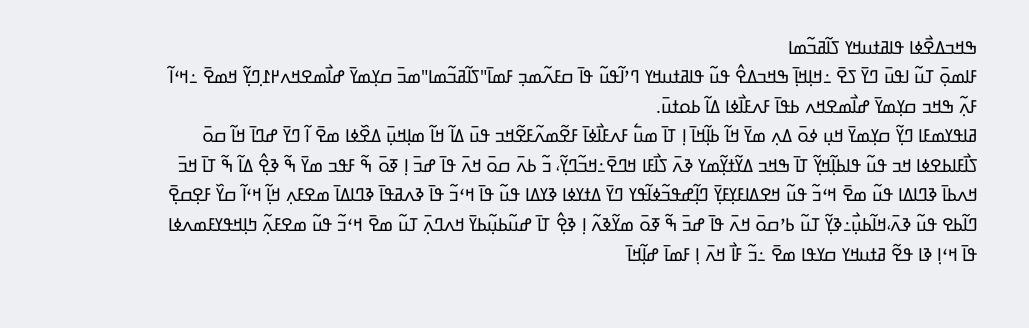ߒߞߏߡߐ߯ߦߊ ߟߊߥߙߎߞߌ ߖߊ߬ߥߏ߬ߘߊ
ߓߊߘߋ߲߫ ߠߎ߬ ߊߟߎ߫ ߣߌ߫ ߖߐ߫ ߸ߞߊ߲ߞߊ߲߫ ߒߞߏߡߐ߮ ߟߎ߬ ߟߊߥߙߎߞߌ ߣߴߊ߬ߟߎ߬ ߟߊ߫ ߛߓߍ߬ߘߏ߲ ߓߘߊ߫"ߖߊ߬ߥߏ߬ߘߊ"ߘߏ߫ ߛߌ߲ߘߌ߫ ߝߊ߯ߘߐߞߍ߂߁߲ߣߌ߲߬ ߞߘߐ߫ ߸ߞߵߊ߬ ߓߍ߲߬ ߒߞߏ ߛߌ߲ߘߌ߫ ߝߊ߯ߘߐߞߍ ߕߟߊ߫ ߓߍߓߊ߯ߦߊ ߡߊ߬ ߕߋߙߎ߫.
ߥߊߟߌߘߓߊ ߣߌ߲߬ ߛߌ߲ߘߌ߫ ߞߎ߲ ߦߋ߫ ߡߍ߲ ߘߌ߫ ߞߊ߬ ߕߊ߲߬ߞߊ߫ ߊ߲ ߠߊ߫ ߘߎ߱ ߓߍߓߊ߯ߦߊ߫ ߓߐ߬ߘߍ߬ߓߐ߬ߞߏ ߟߎ߫ ߡߊ߬ ߞߊ߬ ߘߊ߲ߞߎ߲߫ ߡߐ߰ߦߊ ߘߐ߫ ߊ߬ ߣߌ߫ ߝߣߊ߫ ߞߊ߬ ߛߋ߫ ߖߊ߯ߓߊߕߐߦߊ ߞߏ ߟߎ߬ ߟߊߕߊ߲߬ߞߌ߲߬ ߠߊ߫ ߒߞߏ ߡߌ߬ߙߌ߲߬ߘߌ ߢߍ߫ ߖߊ߯ߓߊ ߞߣߐ߫߸ߞߏ߬ߣߌ߲߬، ߏ߬ ߕߍ߫ ߛߋ߫ ߞߍ߫ ߟߊ߫ ߝߏ߫ ߊ߲ ߧߋ߫ ߒ߬ ߓߟߏ ߘߌ߫ ߒ߬ ߢߐ߲߮ ߡߊ߬ ߒ߬ ߠߊ߫ ߞߏ߫ ߞߍߕߊ߫ ߢߣߊߡߊ ߟߎ߬ ߘߐ߫ ߞߵߏ߬ ߟߎ߬ ߞߐߡߊߓߌ߲ߓߌ߲߫ ߣߊ߲߬ߝߟߏ߬ߦߊ߬ߟߌ ߣߌ߫ ߡߙߌߦߊ ߢߌߡߊ ߟߎ߬ ߟߊ߫ ߞߵߏ߬ ߟߊ߫ ߢߍߥߟߊ߫ ߢߣߊߡߊ߫ ߘߐߓߍ߲ ߞߊ߲߬ ߞߵߊ߬ ߛߌ߰ ߓߐ߲ߛߐ߲߫ ߣߊ߬ߕߐ ߟߎ߬ ߢߍ߫،ߞߊ߬ߕߎ߲߯߸ߢߌ߲߬ ߠߎ߬ ߕߴߛߋ߫ ߞߍ߫ ߟߊ߫ ߝߏ߫ ߒ߬ ߧߋ߫ ߘߌ߬ߢߍ߬ ߊ߲ ߢߐ߲߮ ߠߊ߫ ߝߎ߬ߕߎ߲߬ߕߌ߫ ߞߍߣߍ߲߫ ߠߎ߬ ߘߐ߫ ߞߵߏ߬ ߟߎ߬ ߘߐߓߍ߲߬ ߤߊ߲ߞߟߌߓߘߍߦߊ ߟߊ߫ ߞߵߊ߲ ߢߊ ߟߐ߬ ߥߙߎߞߌ ߛߌߟߊ ߘߐ߫ ߸ߏ߬ ߓߊ߯ ߞߍ߫ ߊ߲ ߓߘߊ߫ ߝߊ߲߬ߞߊ߫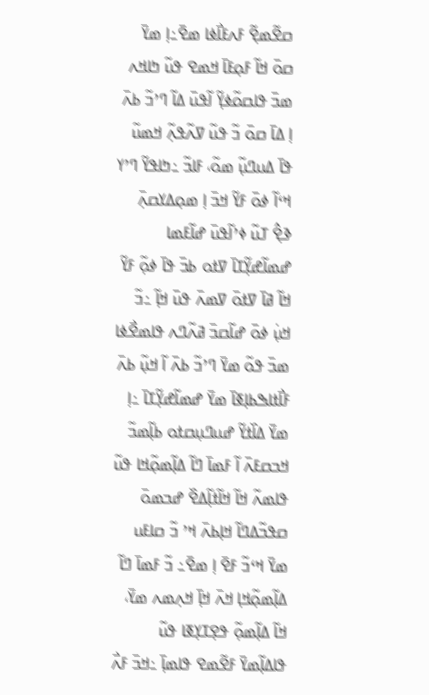ߛߐ߬ߘߐ߲߬ ߓߍߓߊ߯ߦߊ ߘߐ߫߸ߊ߲ ߘߌ߫ ߛߋ߫ ߞߊ߬ ߓߋ߲ߓߊ߫ ߞߘߐ ߟߎ߬ ߤߊߞߍ ߘߏ߫ ߟߊߛߋ߬ߦߌ߲߬ ߊ߬ߟߎ߫ ߡߊ߬ ߣߴߏ߬ ߕߍ߫ ߊ߲ ߡߊ߫ ߛߋ߫ ߏ߬ ߟߎ߬ ߜߍ߬ߟߍ߲߬ ߞߘߎ߬ ߟߊ߫ ߡߎߣߎ߲߬ ߘߋ߬، ߓߊߏ߬ ߸ߤߊߟߌ߬ ߣߴߌ ߞߵߊ߬ ߦߋ߫ ߓߌ߬ ߞߏ߫ ߊ߲ ߘߋ߲ߡߌߛߍ߲߫ ߢߐ߲߮ ߠߎ߬ ߦߴߊ߬ߟߎ߫ ߝߊ߬ߓߘߊ ߝߘߊ߬ߝߌ߲߬ߠߊ߫ ߜߙߋ ߕߏ߫ ߟߊ߫ ߦߋ߲߬ ߓߌ߬ ߞߊ߬ ߥߊ߫ ߜߙߋ߫ ߜߘߍ߫ ߟߎ߫ ߞߊ߲߬ ߸ߏ߬ ߞߎ߲߭ ߦߋ߫ ߝߊ߬ߛߏ߫ ߥߍ߬ߣߍ ߟߊߘߐ߯ߦߊ ߘߏ߫ ߟߋ߬ ߘߌ߫ ߣߴߏ߬ ߕߍ߫ ߊ߬ ߞߎ߲߬ ߕߍ߫ ߓߊ߯ߙߊߒߕߊ߲ߧߊ߫ ߘߌ߫ ߝߘߊ߬ߝߌ߲߬ߠߊ߫ ߸ߊ߲ ߘߌ߫ ߡߊ߰ߙߌ߬ ߝߎߣߎ߲ߛߙߋ ߕߊ߲߬ߘߏ߬ ߞߏߛߓߍ߫ ߊ߬ ߓߘߊ߫ ߣߊ߬ ߡߊ߲߬ߘߋ߲߬ߞߊ ߟߎ߬ ߟߊߘߍ߬ ߞߊ߬ ߞߊ߬ߙߊ߲߬ߡߐ߰ ߝߏߘߋ߫ ߛߟߏ߬ߡߣߊ߬ ߞߊ߲ߕߍ߫ ߞߴ ߏ߬ ߛߊߓߎ ߘߌ߫ ߞߵߏ߬ ߓߐ߫ ߊ߲ ߘߐ߫߸ ߏ߬ ߓߘߊ߫ ߣߊ߬ ߡߊ߲߬ߘߋ߲߬ߞߊ߲ ߞߍ߫ ߞߊ߲߫ ߞߍ߲ߘߍ ߘߌ߫، ߞߊ߬ ߡߊ߲߬ߘߋ߲߬ ߟߐ߲ߠߌ߲ߧߊ ߟߎ߬ ߟߊߡߊ߲߬ߘߌ߫ ߓߐ߬ߘߐ ߟߊߘߊ߲߫ ߸ߞߏ߫ ߓߍ߯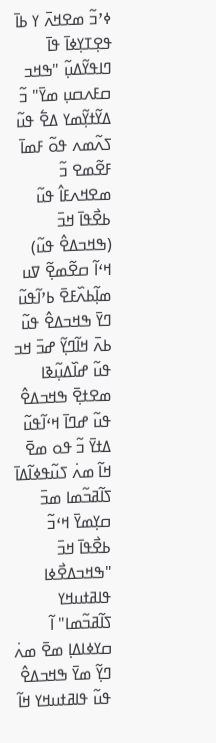ߦߴߏ߬ ߘߐߞߍ߫ ߌ ߕߊ߫ ߟߐ߲ߠߌ߲ߦߊ߫ ߟߊ߫ ߣߊߟߌ߬ߡߎ߲߬ "ߒߞߏ ߛߓߍߛߎ߲ ߘߌ߫" ߏ߬ ߡߌ߬ߙߌ߲߬ߘߌ ߡߐ߱ ߟߎ߬ ߖߍ߬ߘߍ ߟߋ߬ ߓߘߊ߫ ߓߐ߬ߘߐ ߏ߬ ߘߐߞߍߓߊ߮ ߟߎ߬ ߕߐ߯ߟߊ߫ ߞߏ߫ (ߒߞߏߡߐ߮ ߟߎ߬) ߞߵߊ߬ ߛߐ߬ߘߐ߲߬ ߜߎ ߘߊ߲߬ߕߍ߰ߓߐ߫ ߕߴߊ߬ߟߎ߬ ߣߌ߫ ߒߞߏߡߐ߮ ߟߎ߬ ߕߍ߫ ߞߊ߬ߣߌ߲߬ ߝߏ߫ ߞߏ ߟߎ߬ ߝߊ߰ߡߎ߲߬ߢߊ ߘߐߙߐ߲߫ ߒߞߏߡߐ߮ ߟߎ߬ ߝߣߊ߫ ߞߵߊ߬ߟߎ߬ ߡߙߌ߫ ߏ߬ ߟߋ ߘߐ߫ ߞߊ߬ ߘߍ߭ ߖߎ߬ߟߦߊ߬ߡߊ߫ ߖߊ߬ߥߏ߬ߘߊ ߘߏ߫ ߛߌ߲ߘߌ߫ ߞߵߏ߬ ߕߐ߯ߟߊ߫ ߞߏ߫ "ߒߞߏߡߐ߯ߦߊ ߟߊߥߙߎߞߌ ߖߊ߬ߥߏ߬ߘߊ" ߊ߬ ߛߌߦߊߡߊ߲ ߘߐ߫ ߘߍ߭ ߣߌ߲߬ ߘߌ߫ ߒߞߏߡߐ߮ ߟߎ߬ ߟߊߥߙߎߞߌ ߞߊ߬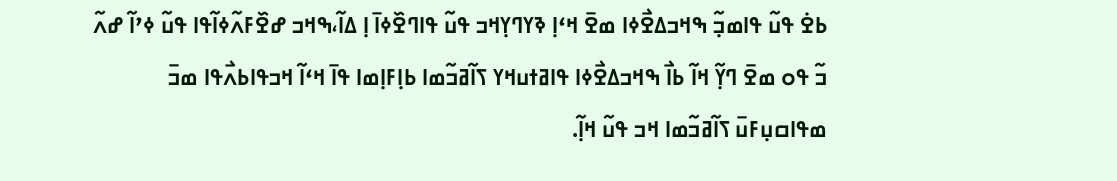ߕߐ߭ ߟߎ߬ ߟߊߘߏ߲߬ ߒߞߏߡߐ߯ߦߊ ߘߐ߫ ߞߵߊ߲ ߢߌߣߌ߲ߞߏ ߟߎ߬ ߟߊߣߐ߰ߦߊ߫ ߊ߲ ߡߊ߬،ߒߞߏ ߝߐ߰ߓߍ߬ߦߊ߬ߟߊ ߟߎ߬ ߦߴߊ߬ ߝߍ߬ ߏ߬ ߟߋ ߘߐ߫ ߣߌ߲߬ ߞߊ߬ ߕߊ߯ ߒߞߏߡߐ߯ߦߊ ߟߊߥߙߎߞߌ ߖߊ߬ߥߏ߬ߘߊ ߕߊ߲ߓߊ߲ߘߊ ߟߊ߫ ߞߵߊ߬ ߞߏߟߊߕߍ߯ߟߊ ߘߏ߫ ߘߟߊߛߎ߲ߓߎ߫ ߖߊ߬ߥߏ߬ߘߊ ߞߏ ߟߎ߬ ߞߊ߲߬.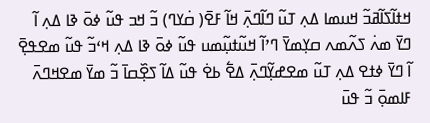ߞߙߊ߬ߖߊ߬ߥߏ߬ ߞߎߘߊ ߡߍ߲ ߠߎ߬ ߣߊ߬ߣߍ߲߫ ߞߊ߬ ߓߐ߫( ߛ߭ߌߣ) ߏ߬ ߞߏ ߟߎ߬ ߦߋ߫ ߢߊ ߡߍ߲ ߊ߬ ߣߌ߫ ߘߍ߭ ߖߍ߬ߘߍ ߛߌ߲ߘߌ߫ ߣߴߊ߬ ߞߎ߬ߙߎ߲߬ߘߎ ߟߎ߬ ߦߋ߫ ߢߊ ߡߍ߲ ߞߵߏ߬ ߟߎ߬ ߘߐߟߐ߲߫ ߊ߬ ߣߌ߫ ߦߙߐ ߡߍ߲ ߠߎ߬ ߘߐߝߌ߲߬ߣߍ߲߫ ߡߐ߱ ߕߐ߭ ߟߎ߬ ߡߊ߬ ߖߐ߲߰ߛߊ߫ ߏ߬ ߘߌ߫ ߘߐߞߣߍ߫ ߓߊߘߋ߲߫ ߏ߬ ߟߎ߫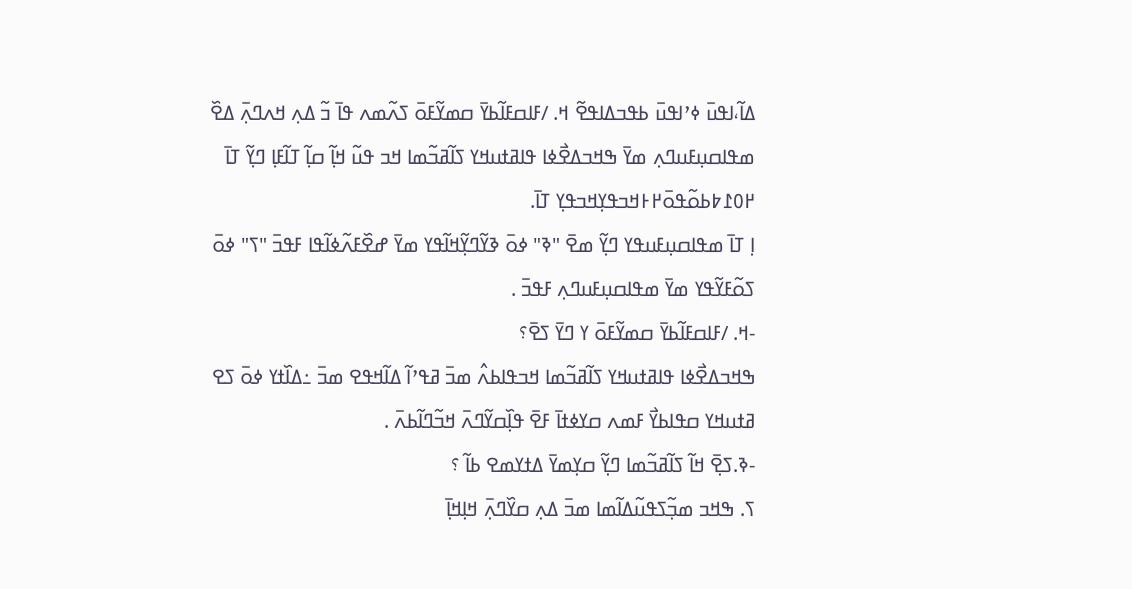ߡߊ߬،ߊߟߎ߫ ߦߴߊߟߎ߫ ߕߟߏߡߊߟߐ߬ ߞ. /ߓߊߛߓߊ߬ߕߌ߫ ߛߘߌ߬ߓߋ߫ ߖߍ߬ߘߍ ߟߊ߫ ߏ߬ ߡߍ߲ ߞߍߣߍ߲߫ ߡߐ߰ ߘߟߊߛߎ߲ߓߎߣߍ߲ ߘߌ߫ ߒߞߏߡߐ߯ߦߊ ߟߊߥߙߎߞߌ ߖߊ߬ߥߏ߬ߘߊ ߞߏ ߟߎ߬ ߞߊ߲߬ ߛߊ߲߬ ߠߊ߬ߓߊ߲ ߣߌ߲߬ ߠߊ߫ ߂߀߁߈ߕߋ߬ߟߋ߫߂߅ߞߏߟߌ߲ߞߏߟߌ߲ ߠߊ߫.
ߊ߲ ߠߊ߫ ߘߟߊߛߎ߲ߓߎߟߌ ߣߌ߲߬ ߘߐ߫ "ߢ" ߦߋ߫ ߢߌ߬ߣߌ߲߬ߞߊ߬ߟߌ ߘߌ߫ ߝߐ߰ߓߍ߬ߦߊ߬ߟߊ ߓߟߏ߫ "ߖ" ߦߋ߫ ߖߋ߬ߓߌ߬ߟߌ ߘߌ߫ ߘߟߊߛߎ߲ߓߎߣߍ߲ ߓߟߏ߫ .
-ߞ. /ߓߊߛߓߊ߬ߕߌ߫ ߛߘߌ߬ߓߋ߫ ߌ ߣߌ߫ ߖߐ߫؟
ߒߞߏߡߐ߯ߦߊ ߟߊߥߙߎߞߌ ߖߊ߬ߥߏ߬ߘߊ ߞߏߟߊߕߍ߮ ߘߏ߫ ߥߟߴߊ߬ ߡߊ߬ߞߟߐ ߘߏ߫ ߸ߡߊ߰ߙߌ ߦߋ߫ ߖߐ ߥߙߎߞߌ ߛߟߊߕߌ߯ ߓߘߍ ߛߌߦߙߊ߫ ߓߐ߫ ߟߊ߲߰ߛߌ߬ߣߍ߫ ߞߏ߬ߣߊ߬ߕߍ߫ .
-ߢ.ߖߐ߲߫ ߞߊ߬ ߖߊ߬ߥߏ߬ߘߊ ߣߌ߲߬ ߛߌ߲ߘߌ߫ ߡߙߌߘߐ ߕߊ߬ ؟
ߖ. ߒߞߏ ߘߏ߲߬ߖߟߎ߬ߡߊ߬ߘߊ ߘߏ߫ ߡߍ߲ ߛߌ߰ߣߍ߲߫ ߞߊ߲ߞߊ߲߫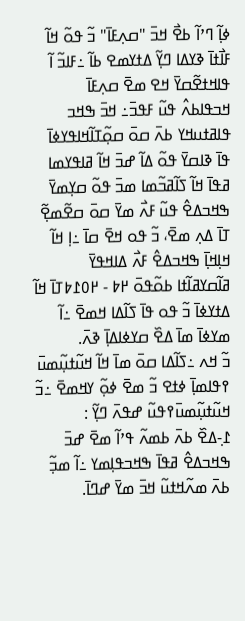ߦߊ߲߬ ߣߴߊ߬ ߕߐ߯ ߞߏ߫ "ߛߍ߲ߓߊ߫" ߏ߬ ߟߋ߬ ߞߊ߬ ߓߊ߯ߙߊ߫ ߢߌߡߊ ߣߌ߲߬ ߡߙߌߘߐ ߕߊ߬ ߸ߓߊߏ߬ ߊ߬ ߟߊߞߙߐ߬ߛߌ߫ ߞߐ ߘߐ߫ ߛߍ߲ߓߊ߫ ߞߏߟߊߕߍ߮ ߟߎ߬ ߓߟߏ߫߸ ߞߏ߫ ߒߞߏ ߟߊߥߙߎߞߌ ߕߍ߫ ߛߋ߫ ߛߋ߲߬ߠߊ߬ߞߊߟߌߦߊ߫ ߟߊ߫ ߢߊߛߌ߫ ߟߋ߬ ߡߊ߬ ߝߏ߫ ߞߊ߬ ߥߊߟߌߘߊ ߥߟߊ߫ ߞߊ߬ ߖߊ߬ߥߏ߬ߘߊ ߘߏ߫ ߟߋ߬ ߛߌ߲ߘߌ߫ ߒߞߏߡߐ߮ ߟߎ߬ ߓߍ߯ ߘߌ߫ ߛߋ߫ ߛߐ߬ߘߐ߲߬ ߠߊ߫ ߡߍ߲ ߘߐ߫، ߏ߬ ߟߋ ߞߐ߫ ߛߊ߫ ߸ߊ߲ ߞߊ߬ ߞߊ߲ߞߊ߲߫ ߒߞߏߡߐ߮ ߓߍ߯ ߡߊߞߟߌ߫ ߥߊ߬ߛߌߥߊ߬ߙߊ ߕߋ߬ߟߋ߫ ߂߈ - ߂߀߁߈ߠߊ߫ ߞߊ߬ ߡߙߌߦߊ߫ ߏ߬ ߟߋ ߟߊ߫ ߖߊ߬ߡߊ ߞߘߐ߫ ߸ߊ߬ ߘߌߦߊ߫ ߘߊ߫ ߡߐ߰ ߛߌߦߊߡߊ߲߫ ߢߍ߫.
ߏ߬ ߞߍ ߸ߖߊ߬ߡߊ ߛߋ߫ ߘߊ߫ ߞߊ߬ ߞߎ߬ߙߎ߲߬ߘߎ߫ ߉ߟߊߘߊ߲߫ ߦߙߐ ߏ߬ ߘߐ߫ ߦߋ߲߬ ߌߞߘߐ߫ ߸ߏ߬ ߞߎ߬ߙߎ߲߬ߘߎ߫߉ߟߎ߬ ߝߟߍ߫ ߣߌ߲߬ :
߁߲-ߡߐ߰ ߕߍ߫ ߕߘߍ߬ ߟߴߊ߬ ߘߐ߫ ߝߏ߫ ߒߞߏߡߐ߮ ߥߟߊ߫ ߒߞߏߟߊ߲ߘߌ ߸ߊ߬ ߘߏ߲߬ ߕߍ߫ ߘߍ߬ߞߙߎ߬ ߞߏ߫ ߘߌ߫ ߝߣߊ߫.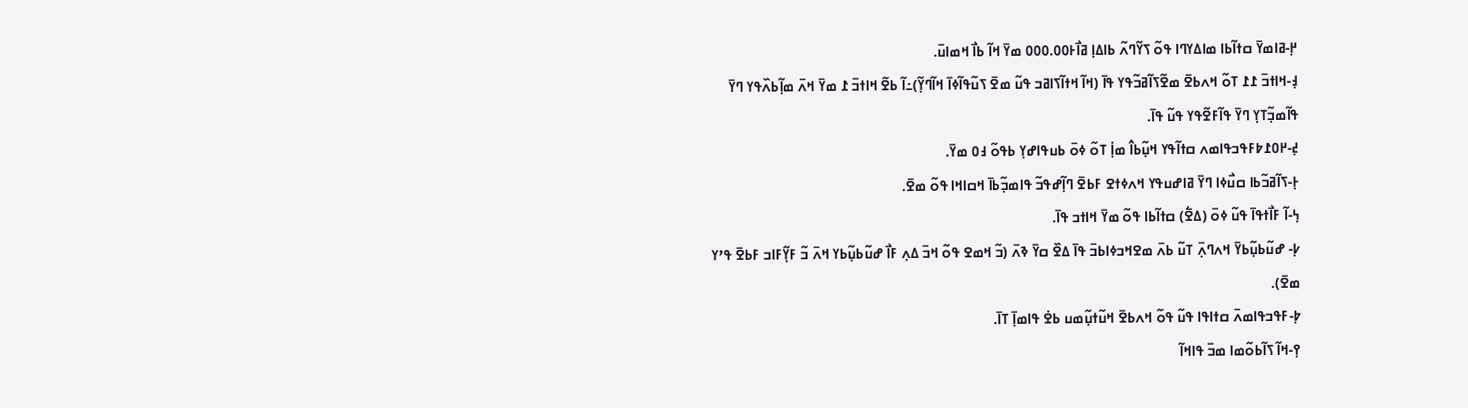߂߲-ߥߊߘߌ߫ ߛߙߊ߬ߕߊ ߘߊߡߌߣߊ ߟߋ߬ ߖߌ߬ߣߍ߬ ߕߊߡߊ߲ ߥߊ߯߅߀߀.߀߀߀ ߘߌ߫ ߞߊ߬ ߕߊ߯ ߞߘߊߎ߫.
߃߲-ߞߊߙߏ߫ ߁߁ ߠߋ߬ ߞߍߕߐ߫ ߘߐ߬ߖߊ߬ߥߏ߬ߟߌ ߟߊ߫ (ߞߊ߬ ߞߙߊ߬ߖߊߥߏ ߟߎ߬ ߘߐ߫ ߖߎ߬ߟߊ߬ߦߊ߫ ߞߊ߬ߣߌ߲߬)߸ߊ߬ ߕߐ߬ ߞߊߙߏ߫ ߁ ߘߌ߫ ߞߍ߫ ߘߊ߲߬ߕߍ߰ߟߌ ߣߌ߫ ߟߊ߬ߘߏ߲߬ߠߌ߲ ߣߌ߫ ߟߊ߬ߓߐ߬ߟߌ ߟߎ߬ ߟߊ߫.
߄߲-߂߀߁߈ߓߟߏߟߊߘߍ ߛߙߊ߬ߟߌ ߞߎ߲߬ߕߊ߮ ߘߊ߲߭ ߠߋ߬ ߦߋ߫ ߕߎߟߊߝߌ߲ ߕߟߋ߬ ߃߀ ߘߌ߫.
߅߲-ߖߊ߬ߥߏ߬ߕߊ ߛߎ߯ߦߊ ߣߌ߫ ߥߊߝߎߟߌ ߞߍߦߙߐ ߓߕߐ߫ ߣߊ߲߬ߝߟߏ߬ ߟߊߘߏ߲߬ߕߊ߫ ߞߛߊߞߊ ߟߋ߬ ߘߐ߫.
߆߲-ߊ߬ ߓߊ߯ߙߟߊ߫ ߟߎ߬ ߦߋ߫ (ߡߐ߱) ߛߙߊ߬ߕߊ ߟߋ߬ ߘߌ߫ ߞߊߙߏ ߟߊ߫.
߇߲- ߝߎ߬ߕߎ߲߬ߕߌ߫ ߞߍߣߍ߲߫ ߠߎ߬ ߕߍ߫ ߘߐߞߏߦߊߕߏ߫ ߟߊ߫ ߡߐ߰ ߛߌ߫ ߢߍ߫ (ߏ߬ ߞߘߐ ߟߋ߬ ߞߏ߫ ߡߍ߲ ߓߊ߯ ߝߎ߬ߕߎ߲߬ߕߌ ߞߍ߫ ߏ߬ ߓߌ߲߬ߓߊߏ ߓߕߐ߫ ߟߴߌ ߘߐ߫).
߈߲-ߓߟߏߟߊߘߍ߫ ߛߙߊߟߊ ߟߎ߬ ߟߋ߬ ߞߍߕߐ߫ ߞߎ߬ߙߎ߲߬ߘߎ ߕߐ߭ ߟߊߘߊ߲߫ ߠߊ߫.
߉߲-ߞߊ߬ ߖߊ߬ߕߋ߬ߘߊ ߘߏ߫ ߟߊߞߊ߬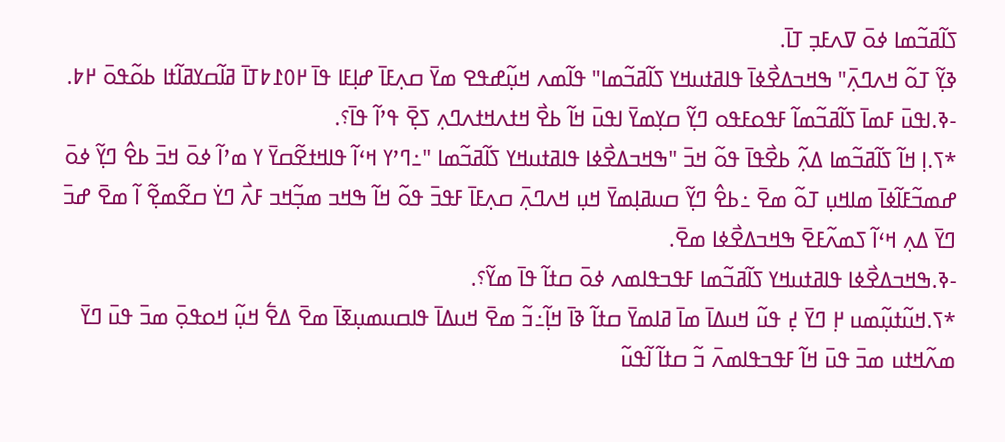ߖߊ߬ߥߏ߬ߘߊ ߦߋ߫ ߜߍߓߏ߲ ߠߊ߫.
ߢߌ߲߬ ߠߋ߬ ߞߍߣߍ߲߫" ߒߞߏߡߐ߯ߦߊ߫ ߟߊߥߙߎߞߌ ߖߊ߬ߥߏ߬ߘߊ" ߟߊ߬ߘߍ ߞߎ߲߬ߝߟߐ ߘߌ߫ ߛߍ߲ߓߊ߫ ߝߊ߲ߓߊ ߟߊ߫ ߂߀߁߈ߠߊ߫ ߥߊ߬ߛߌߥߊ߬ߙߊ ߕߋ߬ߟߋ߫ ߂߈.
-ߢ.ߊߟߎ߫ ߓߘߊ߫ ߖߊ߬ߥߏ߬ߘߊ߬ ߓߟߋߓߟߋ ߣߌ߲߬ ߛߌ߲ߘߌ߫ ߊߟߎ߫ ߞߊ߬ ߕߐ߯ ߞߙߍߞߙߍߣߍ߲ ߖߐ߲߫ ߟߴߊ߬ ߟߊ߫؟.
*ߖ.ߊ߲ ߞߊ߬ ߖߊ߬ߥߏ߬ߘߊ ߡߍ߲߬ ߕߐ߯ߟߊ߫ ߟߋ߬ ߞߏ߫ "ߒߞߏߡߐ߯ߦߊ ߟߊߥߙߎߞߌ ߖߊ߬ߥߏ߬ߘߊ "߸ߣߴߌ ߞߵߊ߬ ߟߊߞߙߐ߬ߛߌ߫ ߌ ߘߴߊ߬ ߦߋ߫ ߞߏ߫ ߕߐ߮ ߣߌ߲߬ ߦߋ߫ ߝߘߏ߬ߓߊ߬ߦߊ߫ ߘߊߞߎ߲ ߠߋ߬ ߘߐ߫ ߸ߕߐ߮ ߣߌ߲߬ ߛߎߥߊ߲ߘߌ߫ ߞߎ߲ ߞߍߣߍ߲߫ ߛߍ߲ߓߊ߫ ߓߟߏ߫ ߟߋ߬ ߞߊ߬ ߒߞߏ ߘߏ߲߬ߞߏ ߓߍ߯ ߣߌ߭ ߛߐ߬ߘߐ߲߬ ߊ߬ ߘߐ߫ ߝߏ߫ ߣߌ߫ ߡߍ߲ ߞߵߊ߬ ߖߘߍ߬ߓߐ߫ ߒߞߏߡߐ߯ߦߊ ߘߐ߫.
-ߢ.ߒߞߏߡߐ߯ߦߊ ߟߊߥߙߎߞߌ ߖߊ߬ߥߏ߬ߘߊ ߓߟߏߟߊߘߍ ߦߋ߫ ߛߙߊ߬ ߟߊ߫ ߘߌ߬؟.
*ߖ.ߞߎ߬ߙߎ߲߬ߘߎ ߂߲ ߣߌ߫ ߄߲ ߟߎ߬ ߞߎߡߊ߫ ߘߊ߫ ߥߊߘߌ߫ ߛߙߊ߬ ߢߊ߫ ߞߊ߲߬߸ߏ߬ ߘߐ߫ ߞߎߡߊ߫ ߟߊߛߎߘߎ߲ߧߊ߫ ߘߐ߫ ߡߐ߱ ߞߎ߲߬ ߞߋߟߋ߲߫ ߘߏ߫ ߟߎ߫ ߣߌ߫ ߘߍ߬ߞߙߎ ߘߏ߫ ߟߎ߫ ߞߊ߬ ߓߟߏߟߊߘߍ߫ ߏ߬ ߛߙߊ߬ ߊ߬ߟߎ߬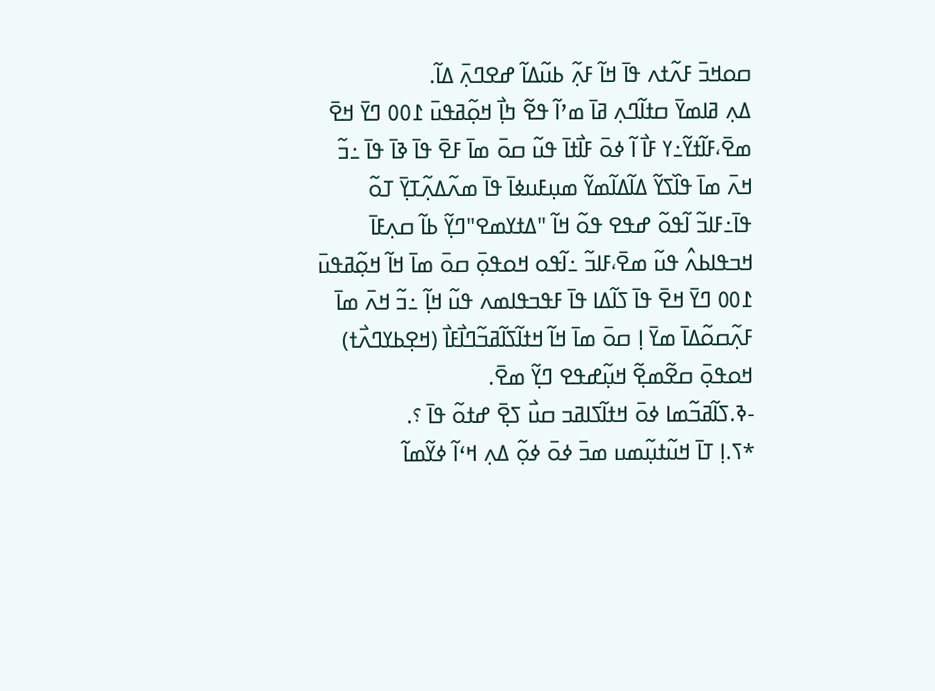ߛߋߞߏ߫ ߓߍ߬ߙߍ ߟߊ߫ ߞߊ߬ ߓߍ߲߬ ߕߎ߬ߡߊ߬ ߝߐߣߍ߲߫ ߡߊ߬.
ߡߍ߲ ߥߊߘߌ߫ ߛߙߊ߬ߣߍ߲ ߥߊ߫ ߘߴߊ߬ ߟߐ߬ ߤߊ߲߯ ߞߋ߲߬ߥߟߎ߫ ߁߀߀ ߣߌ߫ ߞߐ߫ ߘߐ߫،ߓߊ߬ߙߌ߬߸ߌ ߓߊ߯ ߊ߬ ߦߋ߫ ߓߊ߯ߙߊ߫ ߟߎ߬ ߛߋ߫ ߘߊ߫ ߓߐ߫ ߟߊ߫ ߢߊ߫ ߟߊ߫ ߸ߏ߬ ߞߍ߫ ߘߊ߫ ߟߊ߰ߖߌ߬ ߡߊ߬ߡߊ߬ߘߌ߬ ߘߎ߲ߓߎߦߊ߫ ߟߊ߫ ߘߍ߬ߡߍ߲߬ߠߌ߲߫ ߠߋ߬ ߟߊ߫߸ߓߊߏ߬ ߊ߬ߟߋ߬ ߝߟߐ ߟߋ߬ ߞߊ߬ "ߡߙߌߘߐ"ߣߌ߲߬ ߕߊ߬ ߛߍ߲ߓߊ߫ ߞߏߟߊߕߍ߮ ߟߎ߬ ߘߐ߫،ߓߊߏ߬ ߸ߊ߬ߟߋ ߞߋߟߋ߲߫ ߛߋ߫ ߘߊ߫ ߞߊ߬ ߞߋ߲߬ߥߟߎ߫ ߁߀߀ ߣߌ߫ ߞߐ߫ ߟߊ߫ ߖߊ߬ߡߊ ߟߊ߫ ߓߟߏߟߊߘߍ ߟߎ߬ ߞߊ߲߬ ߸ߏ߬ ߞߍ߫ ߘߊ߫ ߓߍ߲߬ߛߋ߬ߡߊ߫ ߘߌ߫ ߊ߲ ߛߋ߫ ߘߊ߫ ߞߊ߬ ߞߙߊ߬ߖߊ߬ߥߏ߬ߣߊ߯ߓߊ߯ (ߞߐ߲ߕߌߣߍ߯ߙ) ߞߋߟߋ߲߫ ߛߐ߬ߘߐ߲߬ ߞߎ߲߬ߝߟߐ ߣߌ߲߬ ߘߐ߫.
-ߢ.ߖߊ߬ߥߏ߬ߘߊ ߦߋ߫ ߞߙߊ߬ߖߊߥߏ ߛߎ߯ ߖߐ߲߫ ߝߙߋ߬ ߟߊ߫ ؟.
*ߖ.ߊ߲ ߠߊ߫ ߞߎ߬ߙߎ߲߬ߘߎ ߘߏ߫ ߦߋ߫ ߦߋ߲߬ ߡߍ߲ ߞߵߊ߬ ߦߌ߬ߘߊ߬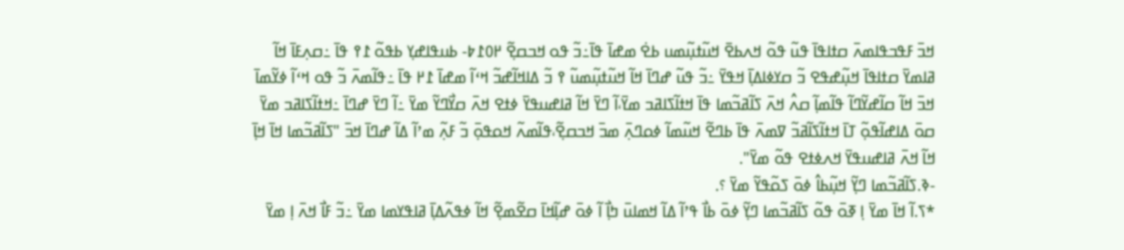ߞߏ߫ ߓߟߏߟߊߘߍ߫ ߛߙߊߟߊ߫ ߟߎ߬ ߟߋ߬ ߞߍߕߐ߫ ߞߎ߬ߙߎ߲߬ߘߎ ߕߐ߭ ߘߝߊ߫ ߟߊ߫߸ߏ߬ ߟߋ ߞߏߛߐ߲߬ ߂߀߁߈- ߕߎߟߊߝߌ߲ ߕߟߋ߬ ߁߉ ߟߊ߫ ߸ߛߍ߲ߓߊ߫ ߞߊ߬ ߥߊߘߌ߫ ߛߙߊߟߊ߫ ߞߎ߲߬ߝߟߐ ߏ߬ ߛߌߦߊߡߊ߲߫ ߞߟߌ߫ ߸ߏ߬ ߟߎ߬ ߝߣߊ߫ ߞߊ߬ ߞߎ߬ߙߎ߲߬ߘߎ߬ ߉ ߏ߬ ߡߊߞߊ߬ߝߏ߬ ߞߵߊ߬ ߘߝߊ߫ ߁߂ ߟߊ߫ ߸ߟߊ߬ߘߍ߫ ߏ߬ ߟߋ ߞߵߊ߬ ߦߌ߬ߘߊ߫ ߞߏ߫ ߞߊ߬ ߛߊ߬ߝߌ߬ߣߊ߬ ߟߊ߬ߘߊ߲߬ ߛߍ߮ ߞߍ߫ ߖߊ߬ߥߏ߬ߘߊ ߟߊ߫ ߞߙߊ߬ߖߊߥߏ ߘߌ߫،ߊ߬ ߣߌ߫ ߞߊ߬ ߥߊߝߎߟߌ߫ ߦߙߐ ߞߍ߫ ߛߌ߯ߣߌ߬ ߘߌ߫ ߸ߊ߬ ߣߌ߫ ߝߣߊ߫ ߸ߞߙߊ߬ߖߊߥߏ ߘߌ߫ ߛߋ߫ ߡߊߝߊ߬ߟߋ߲߬ ߠߊ߫ ߞߙߊ߬ߖߊ߬ߥߏ߬ ߜߘߍ߫ ߟߊ߫ ߕߣߐ߬ ߞߎ߬ߘߊ߬ ߦߋߣߍ߲߫ ߘߏ߫ ߞߏߛߐ߲߬،ߟߊ߬ߘߍ߬ ߞߋߟߋ߲߫ ߏ߬ ߓߍ߲߬ ߘߴߊ߬ ߡߊ߬ ߝߣߊ߫ ߞߏ߫ "ߖߊ߬ߥߏ߬ߘߊ ߞߊ߫ ߞߊ߲߫ ߞߊ߬ ߞߍ߫ ߥߊߝߎߟߌ߫ ߞߍߦߙߐ ߟߋ߬ ߘߌ߫".
-ߢ.ߖߊ߬ߥߏ߬ߘߊ ߣߌ߲߬ ߞߎ߲߬ߕߊ߮ ߦߋ߫ ߖߋ߬ߟߌ߬ ߘߌ߫ ؟.
*ߖ.ߊ߬ ߞߊ߫ ߘߌ߫ ߊ߲ ߧߋ߫ ߟߋ߬ ߖߊ߬ߥߏ߬ߘߊ ߣߌ߲߬ ߦߋ߫ ߕߊ߯ ߟߴߊ߬ ߡߊ߬ ߞߘߊߎ߫ ߤߊ߲߯ ߊ߬ ߦߋ߫ ߝߊ߲߬ߞߊ߫ ߛߐ߬ߘߐ߲߬ ߞߊ߬ ߦߟߍ߬ߡߊ߲߫ ߥߊߟߌߘߊ ߘߌ߫ ߸ߏ߬ ߓߊ߯ ߞߍ߫ ߊ߲ ߘߌ߫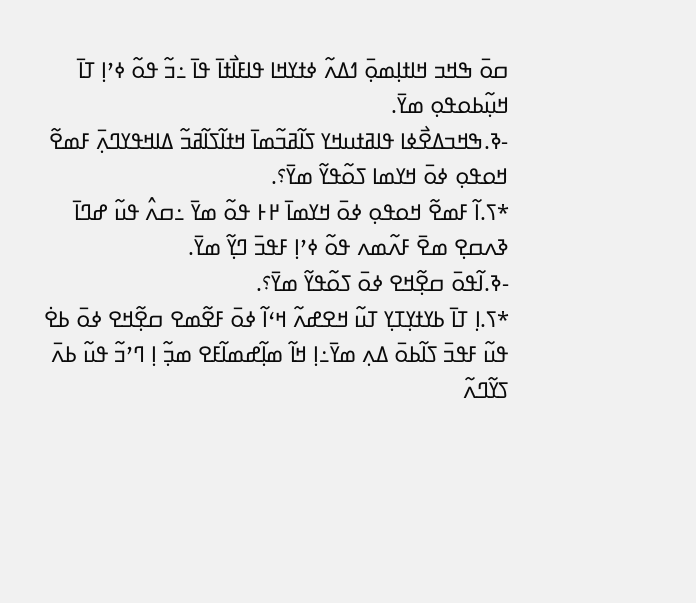ߛߋ߫ ߒߞߏ ߞߊߙߊ߲ߘߋ߲߫ ߗߡߍ߬ ߦߙߌߞߊ ߟߊߓߊ߯ߙߊ߫ ߟߊ߫ ߸ߏ߬ ߟߋ߬ ߦߴߊ߲ ߠߊ߫ ߞߎ߲߬ߕߋߟߋ߲ ߘߌ߫.
-ߢ.ߒߞߏߡߐ߯ߦߊ ߟߊߥߙߎߞߌ ߖߊ߬ߥߏ߬ߘߊ߫ ߞߙߊ߬ߖߊ߬ߥߏ߬ ߡߊߞߟߌߣߍ߲߫ ߓߘߐ߬ ߞߋߟߋ߲ ߦߋ߫ ߞߌߘߊ ߖߋ߬ߟߌ߬ ߘߌ߫؟.
*ߖ.ߊ߬ ߓߘߐ߬ ߞߋߟߋ߲ ߦߋ߫ ߞߌߘߊ߫ ߂߅ ߟߋ߬ ߘߌ߫ ߸ߛߍ߮ ߟߎ߬ ߝߣߊ߫ ߢߍߛߐ߲ ߘߐ߫ ߓߍ߬ߘߍ ߟߋ߬ ߦߴߊ߲ ߓߟߏ߫ ߣߌ߲߬ ߘߌ߫.
-ߢ.ߊ߬ߟߋ߫ ߛߐ߲߬ߞߐ ߦߋ߫ ߖߋ߬ߟߌ߬ ߘߌ߫؟.
*ߖ.ߊ߲ ߠߊ߫ ߕߌߙߌ߲ߠߌ߲ ߠߎ߬ ߞߐߝߍ߬ ߞߵߊ߬ ߦߋ߫ ߓߐ߬ߘߐ ߛߐ߲߬ߞߐ ߦߋ߫ ߕߐ߭ ߟߎ߬ ߓߟߏ߫ ߖߊ߬ߕߋ߫ ߡߍ߲ ߘߌ߫߸ߊ߲ ߞߊ߬ ߘߊ߲߬ߝߘߊ߬ߓߐ ߘߏ߲߬ ߊ߲ ߣߴߏ߬ ߟߎ߬ ߕߍ߫ ߖߌ߬ߣߍ߬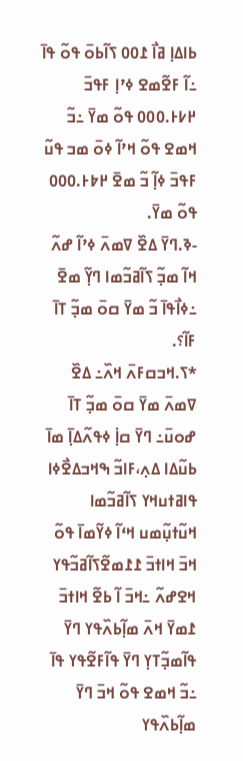ߕߊߡߊ߲ ߥߊ߯ ߁߀߀ ߖߊ߬ߕߋ߫ ߟߋ߬ ߟߊ߫ ߸ߊ߬ ߓߐ߬ߘߐ ߦߴߊ߲ ߓߟߏ߫ ߂߇߅.߀߀߀ ߟߋ߬ ߘߌ߫ ߸ߏ߬ ߞߘߐ ߟߋ߬ ߞߴߊ߬ ߦߋ߫ ߘߏ ߟߎ߬ ߓߟߏ߫ ߦߊ߲߬ ߏ߬ ߘߐ߫ ߂߈߅.߀߀߀ ߟߋ߬ ߘߌ߫.
-ߢ.ߣߌ߫ ߡߐ߰ ߜߘߍ߫ ߦߴߊ߬ ߝߍ߬ ߞߊ߬ ߘߏ߲߬ ߖߊ߬ߥߏ߬ߘߊ ߣߌ߲߬ ߘߐ߫ ߸ߦߊ߯ߟߊ߫ ߏ߬ ߘߌ߫ ߛߋ߫ ߘߏ߲߬ ߠߊ߫ ߓߊ߬؟.
*ߖ.ߞߏߛߓߍ߫ ߞߍ߰߸ ߡߐ߰ ߜߘߍ߫ ߘߌ߫ ߛߋ߫ ߘߏ߲߬ ߠߊ߫ ߝߋߎ߫߸ ߣߌ߫ ߛߊ߲߭ ߦߟߍ߬ߡߊ߲߫ ߘߊ߫ ߕߎ߬ߡߊ ߡߍ߲،ߓߊߏ߬ ߒߞߏߡߐ߯ߦߊ ߟߊߥߙߎߞߌ ߖߊ߬ߥߏ߬ߘߊ ߞߎ߬ߙߎ߲߬ߘߎ ߞߵߊ߬ ߦߌ߬ߘߊ߫ ߟߋ߬ ߞߏ߫ ߞߊߙߏ߫ ߁߁ߘߐ߬ߖߊ߬ߥߏ߬ߟߌ ߞߐߝߍ߬ ߸ߞߏ߫ ߊ߬ ߕߐ߬ ߞߊߙߏ߫ ߁ߘߌ߫ ߞߍ߫ ߘߊ߲߬ߕߍ߰ߟߌ ߣߌ߫ ߟߊ߬ߘߏ߲߬ߠߌ߲ ߣߌ߫ ߟߊ߬ߓߐ߬ߟߌ ߟߊ߫ ߸ߏ߬ ߞߘߐ ߟߋ߬ ߞߏ߫ ߣߌ߫ ߘߊ߲߬ߕߍ߰ߟߌ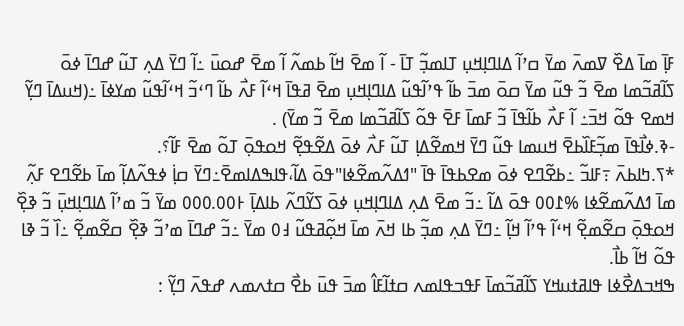ߓߊ߲߫ ߘߊ߫ ߡߐ߰ ߜߘߍ߫ ߘߌ߫ ߛߴߊ߬ ߡߊߣߊ߲ߞߎ߲ ߠߊߘߏ߲߬ ߠߊ߫ - ߊ߬ ߘߐ߫ ߞߊ߬ ߕߘߍ߬ ߊ߬ ߘߐ߫ ߝߋߎ߫ ߸ߊ߬ ߣߌ߫ ߡߍ߲ ߠߎ߬ ߝߣߊ߫ ߦߋ߫ ߖߊ߬ߥߏ߬ߘߊ ߘߐ߫ ߏ߬ ߟߎ߬ ߘߌ߫ ߛߋ߫ ߘߏ߫ ߕߊ߬ ߟߴߊ߬ߟߎ߬ ߡߊߣߊ߲ߞߎ߲ ߘߐ߫ ߥߟߊ߫ ߞߵߊ߬ ߓߍ߯ ߕߊ߬ ߣߵߏ߬ ߞߵߊ߬ߟߎ߬ ߘߌߦߊ߫ ߸(ߞߎߡߊ߫ ߣߌ߲߬ ߞߘߐ ߟߋ߬ ߞߏ߫߸ ߊ߬ ߓߍ߯ ߕߊ߬ߟߊ߫ ߏ߬ ߓߘߊ߫ ߓߐ߫ ߟߋ߬ ߖߊ߬ߥߏ߬ߘߊ ߘߐ߫ ߏ߬ ߘߌ߫) .
-ߢ.ߦߊ߯ߟߊ߫ ߘߏ߲߬ߓߊ߰ߕߐ߫ ߞߎߘߊ ߟߎ߬ ߣߌ߫ ߞߘߐ߬ߡߊ߲ ߠߎ߬ ߓߍ߯ ߦߋ߫ ߡߐ߬ߟߐ߲߬ ߞߋߟߋ߲߫ ߠߋ߬ ߘߐ߫ ߓߊ߬؟.
*ߖ.ߤߊߕߍ߫ ߹ߓߊߏ߬ ߸ߕߐ߬ߣߐ ߦߋ߫ ߘߐߕߟߊ߫ ߟߊ߫ "ߗߡߍ߬ߘߐ߬ߦߊ"ߟߋ߫ ߡߊ߬،ߟߊߒߡߊߘߐ߫߸ߣߌ߫ ߛߊ߲߭ ߦߟߍ߬ߡߊ߲߬ ߘߊ߫ ߕߐ߬ߣߐ ߓߍ߲߬ ߘߊ߫ ߗߡߍ߬ߘߐ߬ߦߊ %߁߀߀ ߟߋ߫ ߡߊ߬ ߸ߏ߬ ߘߐ߫ ߡߍ߲ ߡߊߣߊ߲ߞߎ߲ ߦߋ߫ ߖߌ߬ߣߍ߬ ߕߊߡߊ߲߫ ߅߀߀.߀߀߀ ߘߌ߫ ߏ߬ ߘߴߊ߬ ߡߊߣߊ߲ߞߎ߲߫ ߏ߬ ߢߐ߲߰ ߞߋߟߋ߲߫ ߛߐ߬ߘߐ߲߬ ߞߵߊ߬ ߟߴߊ߬ ߞߊ߲߬ ߸ߣߌ߫ ߡߍ߲ ߘߏ߲߬ ߕߊ ߞߍ߫ ߘߊ߫ ߞߋ߲߬ߥߟߎ߬ ߃߀ ߘߌ߫ ߸ߏ߬ ߝߣߊ߫ ߘߴߏ߬ ߢߐ߲߰ ߛߐ߬ߘߐ߲߬ ߸ߊ߰ ߏ߬ ߢߊ ߟߋ߬ ߞߊ߬ ߕߊ߯.
ߒߞߏߡߐ߯ߦߊ ߟߊߥߙߎߞߌ ߖߊ߬ߥߏ߬ߘߊ߫ ߓߟߏߟߊߘߍ ߛߙߊ߬ߓߊ߮ ߘߏ߫ ߟߎ߫ ߕߐ߯ ߛߙߍߘߍ ߝߟߍ߫ ߣߌ߲߬ :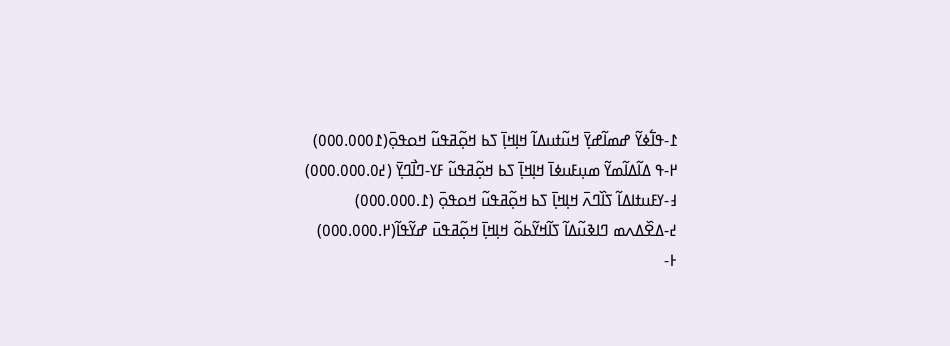߁-ߟߊ߱ߦߌ߬ ߝߘߊ߬ߝߌ߲߫ ߞߎ߬ߙߎߡߊ߬ ߞߊ߲ߞߊ߲߫ ߖߕ ߞߋ߲߬ߥߟߎ߬ ߞߋߟߋ߲߫(߁߀߀߀.߀߀߀)
߂-ߟ ߡߊ߬ߡߊ߬ߘߌ߬ ߘߎ߲ߓߎߦߊ߫ ߞߊ߲ߞߊ߲߫ ߖߕ ߞߋ߲߬ߥߟߎ߬ ߓߌ-ߣߊ߯ߣߌ߲߫ (߄߀.߀߀߀.߀߀߀)
߃-ߌߓߎߙߊߡߊ߬ ߖߊ߰ߣߍ߫ ߞߊ߲ߞߊ߲߫ ߖߕ ߞߋ߲߬ߥߟߎ߬ ߞߋߟߋ߲߫ (߁.߀߀߀.߀߀߀)
߄-ߡߐ߰ߡߍߘ ߣߊߢߎ߬ߡߊ߬ ߖߊ߬ߞߌ߬ߕߋ߬ ߞߊ߲ߞߊ߲߫ ߞߋ߲߬ߥߟߎ߫ ߝߌ߬ߟߊ߬(߂.߀߀߀.߀߀߀)
߅-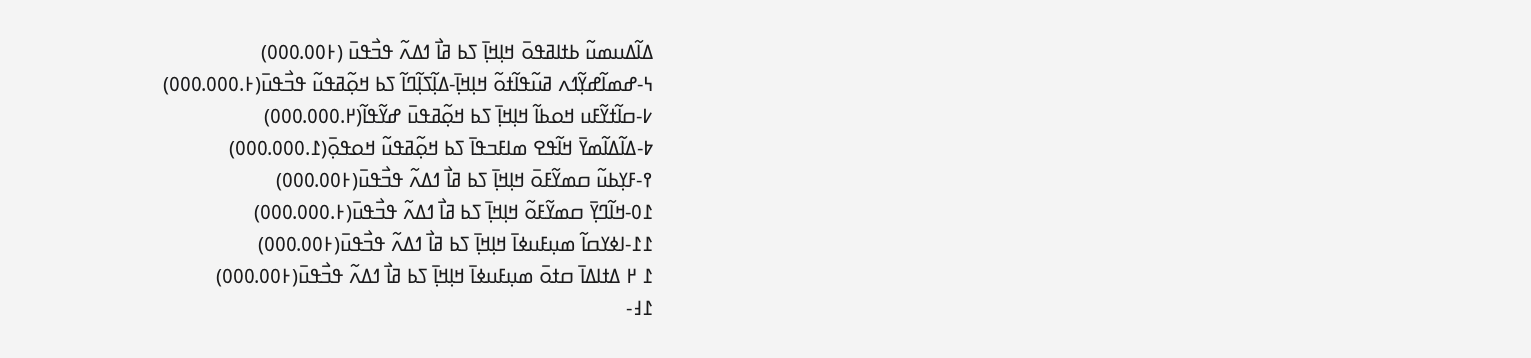ߡߊ߬ߡߎߘߎ߬ ߕߙߊߥߟߋ߫ ߞߊ߲ߞߊ߲߫ ߖߕ ߥߊ߯ ߗߡߍ߬ ߟߏ߯ߟߎ߫ (߅߀߀.߀߀߀)
߆-ߝߘߊ߬ߝߌ߲߬ߗߍ ߥߎ߬ߟߊ߬ߙߋ߬ ߞߊ߲ߞߊ߲߫-ߡߊ߲߬ߖߊ߲߬ߣߊ߬ ߖߕ ߞߋ߲߬ߥߟߎ߬ ߟߏ߯ߟߎ߫(߅.߀߀߀.߀߀߀)
߇-ߛߊ߬ߙߌ߬ߓߎ ߞߋߕߊ߬ ߞߊ߲ߞߊ߲߫ ߖߕ ߞߋ߲߬ߥߟߎ߫ ߝߌ߬ߟߊ߬(߂.߀߀߀.߀߀߀)
߈-ߡߊ߬ߡߊ߬ߘߌ߫ ߞߊ߬ߟߐ ߘߊߓߏߟߊ߫ ߖߕ ߞߋ߲߬ߥߟߎ߬ ߞߋߟߋ߲߫(߁.߀߀߀.߀߀߀)
߉-ߓߌ߲ߕߎ߬ ߛߘߌ߬ߓߋ߫ ߞߊ߲ߞߊ߲߫ ߖߕ ߥߊ߯ ߗߡߍ߬ ߟߏ߯ߟߎ߫(߅߀߀.߀߀߀)
߁߀-ߞߊ߬ߣߌ߲߫ ߛߘߌ߬ߓߋ߬ ߞߊ߲ߞߊ߲߫ ߖߕ ߥߊ߯ ߗߡߍ߬ ߟߏ߯ߟߎ߫(߅.߀߀߀.߀߀߀)
߁߁-ߊߦߌߛߊ߬ ߘߎ߲ߓߎߦߊ߫ ߞߊ߲ߞߊ߲߫ ߖߕ ߥߊ߯ ߗߡߍ߬ ߟߏ߯ߟߎ߫(߅߀߀.߀߀߀)
߁ ߂ ߡߙߊߡߊ߫ ߛߙߋ߫ ߘߎ߲ߓߎߦߊ߫ ߞߊ߲ߞߊ߲߫ ߖߕ ߥߊ߯ ߗߡߍ߬ ߟߏ߯ߟߎ߫(߅߀߀.߀߀߀)
߁߃-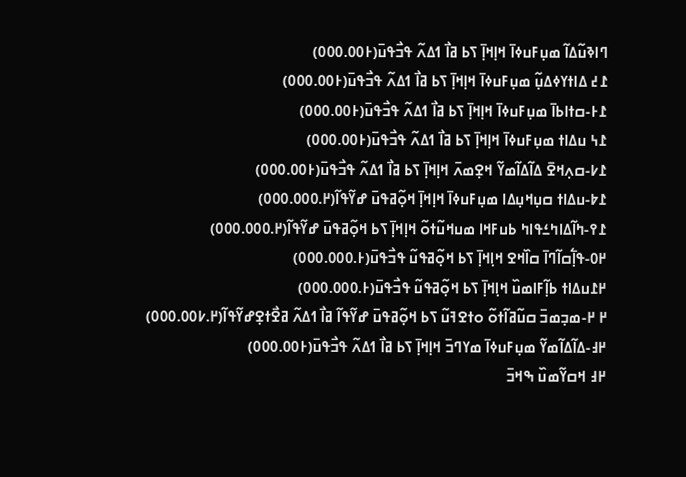ߣߊߢߎ߬ߡߊ߬ ߘߎ߲ߓߎߦߊ߫ ߞߊ߲ߞߊ߲߫ ߖߕ ߥߊ߯ ߗߡߍ߬ ߟߏ߯ߟߎ߫(߅߀߀.߀߀߀)
߁߄ ߡߊߙߌߦߡߎ߲߬ ߘߎ߲ߓߎߦߊ߫ ߞߊ߲ߞߊ߲߫ ߖߕ ߥߊ߯ ߗߡߍ߬ ߟߏ߯ߟߎ߫(߅߀߀.߀߀߀)
߁߅-ߛߙߊߕߊ߫ ߘߎ߲ߓߎߦߊ߫ ߞߊ߲ߞߊ߲߫ ߖߕ ߥߊ߯ ߗߡߍ߬ ߟߏ߯ߟߎ߫(߅߀߀.߀߀߀)
߁߆ ߎߡߊߙ ߘߎ߲ߓߎߦߊ߫ ߞߊ߲ߞߊ߲߫ ߖߕ ߥߊ߯ ߗߡߍ߬ ߟߏ߯ߟߎ߫(߅߀߀.߀߀߀)
߁߇-ߛߍ߲ߞߐ߫ ߡߊ߬ߡߊ߬ߘߌ߬ ߞߐ߲ߘߍ߫ ߞߊ߲ߞߊ߲߫ ߖߕ ߥߊ߯ ߗߡߍ߬ ߟߏ߯ߟߎ߫(߅߀߀.߀߀߀)
߁߈-ߎߡߊߙ ߛߎ߲ߞߎ߲ߡߊ ߘߎ߲ߓߎߦߊ߫ ߞߊ߲ߞߊ߲߫ ߞߋ߲߬ߥߟߎ߫ ߝߌ߬ߟߊ߬(߂.߀߀߀.߀߀߀)
߁߉-ߤߊ߬ߡߊߤߑߟߊߤ ߕߎߓߞߊ ߘߎߞߎ߬ߙߋ߬ ߞߊ߲ߞߊ߲߫ ߖߕ ߞߋ߲߬ߥߟߎ߫ ߝߌ߬ߟߊ߬(߂.߀߀߀.߀߀߀)
߂߀-ߟߊ߲߱ߛߊ߬ߣߊ߫ ߛߊ߰ߞߐ ߞߊ߲ߞߊ߲߫ ߖߕ ߞߋ߲߬ߥߟߎ߬ ߟߏ߯ߟߎ߫(߅.߀߀߀.߀߀߀)
߂߁ߎߡߊߙ ߕߊ߲߬ߓߊߘߎ߰ ߞߊ߲ߞߊ߲߫ ߖߕ ߞߋ߲߬ߥߟߎ߬ ߟߏ߯ߟߎ߫(߅.߀߀߀.߀߀߀)
߂ ߂-ߘߏ߲ߘߏ߫ ߛߎ߬ߥߊ߬ߙߋ߬ ߋߙߐߔߎ߬ ߖߕ ߞߋ߲߬ߥߟߎ߫ ߝߌ߬ߟߊ߬ ߥߊ߯ ߗߡߍ߬ ߥߐ߯ߙߐ߲ߝߌ߬ߟߊ߬(߂.߇߀߀.߀߀߀)
߂߃-ߡߊ߬ߡߊ߬ߘߌ߬ ߘߎ߲ߓߎߦߊ߫ ߘߌߣߏ߫ ߞߊ߲ߞߊ߲߫ ߖߕ ߥߊ߯ ߗߡߍ߬ ߟߏ߯ߟߎ߫(߅߀߀.߀߀߀)
߂߃ ߞߛߌ߬ߘߎ߰ ߒߞߏ߫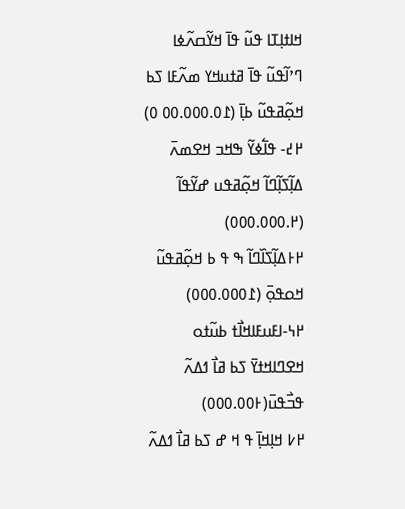ߞߊߙߊ߲ߠߊ ߟߎ߬ ߟߊ߫ ߞߌ߬ߛߍ߬ߦߊ ߣߴߊ߬ߟߎ߬ ߟߊ߫ ߥߙߎߞߌ ߘߍ߬ߓߊ ߖߕ ߞߋ߲߬ߥߟߎ߬ ߕߊ߲߫ (߁߀.߀߀߀.߀߀ ߀)
߂߄- ߟߊ߱ߦߌ߬ ߒߞߏ ߞߐߘߍ߫ ߡߊ߲߬ߖߊ߲߬ߣߊ߬ ߞߋ߲߬ߥߟߎ ߝߌ߬ߟߊ߬ (߂.߀߀߀.߀߀߀)
߂߅ߡߊ߲߬ߖߊ߰ߣߊ߬ ߒ ߟ ߕ ߞߋ߲߬ߥߟߎ߬ ߞߋߟߋ߲߫ (߁߀߀߀.߀߀߀)
߂߆-ߊߓߎߓߊߞߊ߯ߙ ߕߎ߬ߙߋ ߞߐߣߊߞߙߌ߫ ߖߕ ߥߊ߯ ߗߡߍ߬ ߟߏ߯ߟߎ߫(߅߀߀.߀߀߀)
߂߇ ߞߊ߲ߞߊ߲߫ ߟ ߞ ߝ ߖߕ ߥߊ߯ ߗߡߍ߬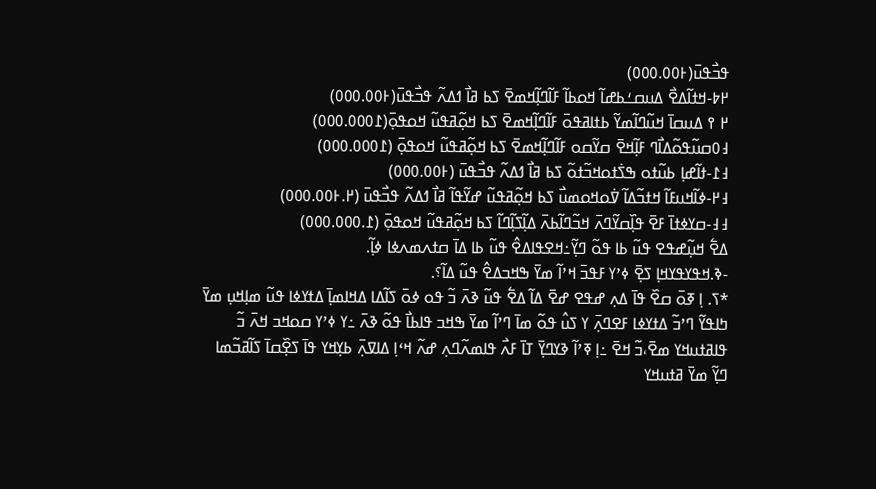ߟߏ߯ߟߎ߫(߅߀߀.߀߀߀)
߂߈-ߞߙߊ߬ߡߐ߯ ߡߎߛߑߕߝߊ߬ ߞߋߕߊ߬ ߓߊ߬ߣߊ߲߬ߞߘߐ߫ ߖߕ ߥߊ߯ ߗߡߍ߬ ߟߏ߯ߟߎ߫(߅߀߀.߀߀߀)
߂ ߉ ߡߎߛߊ߫ ߞߎ߬ߣߊ߬ߘߌ߬ ߕߙߊߥߟߋ߫ ߓߊ߬ߣߊ߲߬ߞߘߐ߫ ߖߕ ߞߋ߲߬ߥߟߎ߬ ߞߋߟߋ߲߫(߁߀߀߀.߀߀߀)
߃߀ߛߎ߬ߟߋ߬ߡߊ߯ߣ ߓߊ߲߬ߞߐ߫ ߛߌ߬ߛߋ ߓߊ߬ߣߊ߲߬ߞߘߐ߫ ߖߕ ߞߋ߲߬ߥߟߎ߬ ߞߋߟߋ߲߫ (߁߀߀߀.߀߀߀)
߃߁-ߙߊ߬ߝߊ߲ ߕߎ߬ߙߋ ߒߖ߭ߙߋߞߏ߬ߙߋ߬ ߖߕ ߥߊ߯ ߗߡߍ߬ ߟߏ߯ߟߎ߫ (߅߀߀.߀߀߀)
߃߂-ߦߊ߬ߞߎߓߊ߬ ߞߙߏ߬ߡߊ߬ ߜ߭ߋߞߋߘߎ߯ ߖߕ ߞߋ߲߬ߥߟߎ߬ ߝߌ߬ߟߊ߬ ߥߊ߯ ߗߡߍ߬ ߟߏ߯ߟߎ߫ (߂.߅߀߀.߀߀߀)
߃߃-ߛߌߦߙߊ߫ ߓߐ߫ ߟߊ߲߰ߛߌ߬ߣߍ߫ ߞߏ߬ߣߊ߬ߕߍ߫ ߡߊ߲߬ߖߊ߲߬ߣߊ߬ ߖߕ ߞߋ߲߬ߥߟߎ߬ ߞߋߟߋ߲߫ (߁.߀߀߀.߀߀߀)
ߡߐ߱ ߞߎ߲߬ߝߟߐ ߟߎ߬ ߕߊ ߟߋ߬ ߣߌ߲߬߸ߞߐߟߊߡߐ߮ ߟߎ߬ ߕߊ ߡߊ߫ ߛߙߍߘߍߦߊ ߦߊ߲߬.
-ߢ.ߞߟߌߟߌߞߊ߲ ߖߐ߲߫ ߦߴߌ ߓߟߏ߫ ߞߴߊ߬ ߘߌ߫ ߒߞߏߡߐ߮ ߟߎ߬ ߡߊ߬؟.
*ߖ. ߊ߲ ߧߋ߫ ߛߐ߰ ߟߊ߫ ߡߍ߲ ߝߟߐ ߝߐ߫ ߡߊ߬ ߡߐ߱ ߟߎ߬ ߢߍ߫ ߏ߬ ߟߋ ߦߋ߫ ߖߊ߬ߡߊ ߡߞߊߘߊ߲߫ ߡߙߌߦߊ ߟߎ߬ ߘߊ߲ߞߎ߲ ߘߌ߫ ߤߊߟߌ߬ ߣߴߏ߬ ߡߙߌߦߊ ߓߐߣߍ߲߫ ߌ ߖߎ߮ ߟߋ߬ ߘߊ߫ ߣߴߊ߬ ߘߌ߫ ߒߞߏ ߟߊߕߊ߯ ߟߋ߬ ߢߍ߫ ߸ߌ ߦߴߌ ߛߋߞߏ ߞߍ߫ ߏ߬ ߟߊߥߙߎߞߌ ߘߐ߫،ߏ߬ ߞߐ߫ ߸ߊ߲ ߧߴߊ߬ ߢߌߣߌ߲߫ ߠߊ߫ ߓߍ߯ ߟߊߘߍ߬ߣߍ߲ ߝߍ߬ ߞߵߊ߲ ߡߊߜߍ߲߫ ߕߌ߲ߞߌ ߟߊ߫ ߖߐ߲߰ߛߊ߫ ߖߊ߬ߥߏ߬ߘߊ ߣߌ߲߬ ߘߌ߫ ߥߙߎߞߌ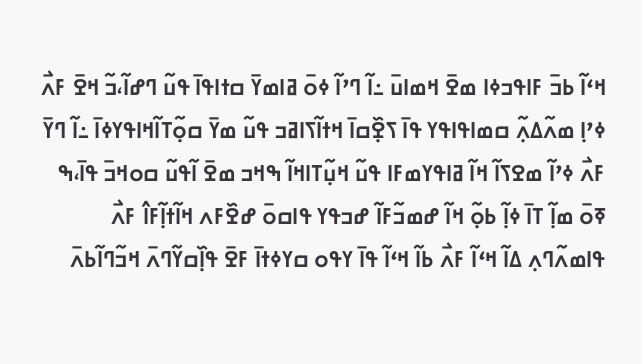ߞߵߊ߬ ߕߏ߫ ߓߊߟߏߦߊ ߘߐ߫ ߞߘߊߎ߫ ߸ߊ߬ ߣߴߊ߬ ߦߋ߫ ߥߊߘߌ߫ ߛߙߊߟߊ߫ ߟߎ߬ ߣߝߊ߬،ߏ߬ ߞߐ߫ ߓߍ߯ ߦߴߊ߲ ߘߍ߬ߡߍ߲߬ ߛߘߊߟߊߟߌ ߟߊ߫ ߖߐ߲߰ߛߊ߫ ߞߙߊ߬ߖߊߥߏ ߟߎ߬ ߘߌ߫ ߛߋ߲߬ߠߊ߬ߞߊߟߌߦߊ߫ ߸ߊ߬ ߣߌ߫ ߓߍ߯ ߦߴߊ߬ ߘߐߖߊ߬ ߞߊ߬ ߥߊߟߌߘߓߊ ߟߎ߬ ߞߎ߲߬ߠߊߞߊ߬ ߒߞߏ ߘߐ߫ ߊ߬ߟߎ߬ ߛߋߞߏ߫ ߟߊ߫،ߒ ߧߋ߫ ߘߊ߲߬ ߠߊ߫ ߦߊ߲߬ ߕߋ߲߬ ߞߊ߬ ߝߘߏ߬ߓߊ߬ ߝߏߟߌ ߟߊߛߋ߫ ߝߐ߰ߓߍ ߞߊ߬ߙߊ߲߬ߓߊ߮ ߓߍ߯ ߟߊߘߍ߬ߣߍ߲ ߡߊ߬ ߞߵߊ߬ ߓߍ߯ ߕߊ߬ ߞߵߊ߬ ߟߊ߫ ߌߟߋ ߛߌߦߙߊ߫ ߓߐ߫ ߟߊ߲߰ߛߌ߬ߣߍ߫ ߞߏ߬ߣߊ߬ߕߍ߫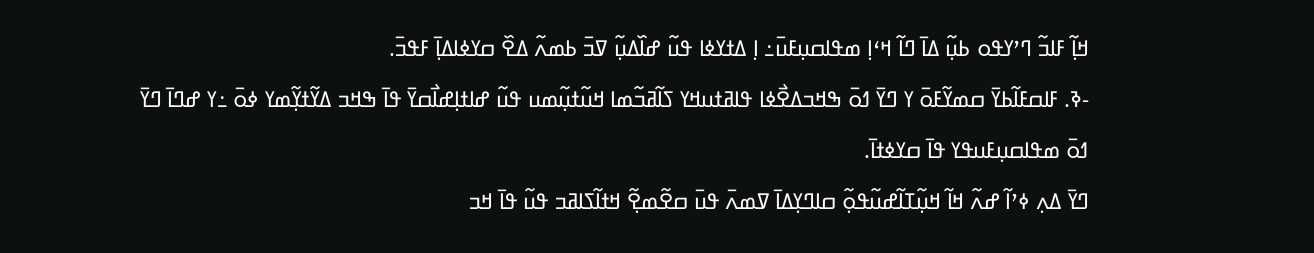ߞߊ߲߬ ߓߊߏ߬ ߣߴߌߟߋ ߕߎ߲߬ ߡߊ߫ ߣߊ߬ ߞߵߊ߲ ߘߟߊߛߎ߲ߓߎ߫߸ ߊ߲ ߡߙߌߦߊ ߟߎ߬ ߝߊ߰ߡߎ߲߬ ߜߏ߫ ߕߘߍ߬ ߡߐ߰ ߛߌߦߊߡߊ߲߫ ߓߟߏ߫.
-ߢ. ߓߊߛߓߊ߬ߕߌ߫ ߛߘߌ߬ߓߋ߫ ߌ ߣߌ߫ ߗߋ߫ ߒߞߏߡߐ߯ߦߊ ߟߊߥߙߎߞߌ ߖߊ߬ߥߏ߬ߘߊ ߞߎ߬ߙߎ߲߬ߘߎ ߟߎ߬ ߝߊߙߊ߲ߝߊ߯ߛߌ߫ ߟߊ߫ ߒߞߏ ߡߌ߬ߙߌ߲߬ߘߌ ߦߋ߫ ߸ߌ ߝߣߊ߫ ߣߌ߫ ߗߋ߫ ߘߟߊߛߎ߲ߓߎߟߌ ߟߊ߫ ߛߌߦߙߊ߫.
ߣߌ߫ ߡߍ߲ ߦߴߊ߬ ߝߍ߬ ߞߊ߬ ߞߎ߲߬ߠߊ߬ߝߎ߬ߟߋ߲߬ ߛߊߣߌ߲ߡߊ߫ ߜߘߍ߫ ߟߎ߫ ߛߐ߬ߘߐ߲߬ ߞߙߊ߬ߖߊߥߏ ߟߎ߬ ߟߊ߫ ߞߏ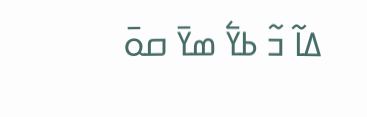ߡߊ߬ ߏ߬ ߕߌ߱ ߘߌ߫ ߛߋ߫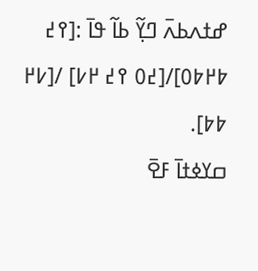ߝߙߍߕߍ߫ ߣߌ߲߬ ߕߊ߬ ߟߊ߫ :[߉߄ ߈߂߈߀]/[߄߀ ߉߄ ߂߇] /[߇߂ ߈߈].
ߛߌߦߙߊ߫ ߓߐ߫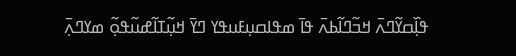ߟߊ߲߰ߛߌ߬ߣߍ߫ ߞߏ߬ߣߊ߬ߕߍ߫ ߟߊ߫ ߘߟߊߛߎ߲ߓߎߟߌ ߣߌ߫ ߞߎ߲߬ߠߊ߬ߝߎ߬ߟߋ߲߬ ߘߌߣߍ߲߫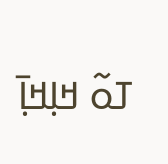ߠߋ߬ ߞߊ߲ߞߊ߲߫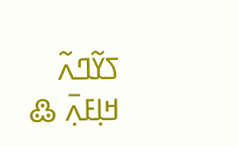ߖߌ߬ߣߍ߬ ߞߊ߲ߓߍ߲߫ ߷